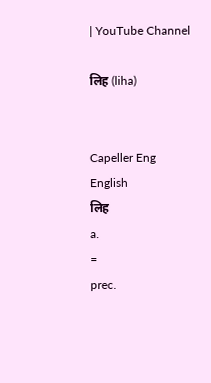| YouTube Channel

लिह (liha)


Capeller Eng
English
लिह
a.
=
prec.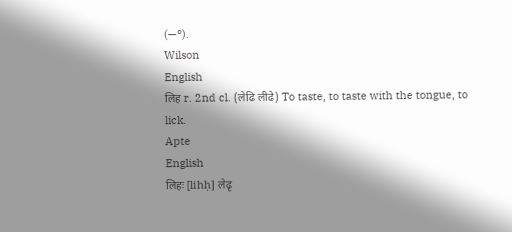(—°).
Wilson
English
लिह r. 2nd cl. (लेढि लीढे) To taste, to taste with the tongue, to
lick.
Apte
English
लिहः [lihḥ] लेढृ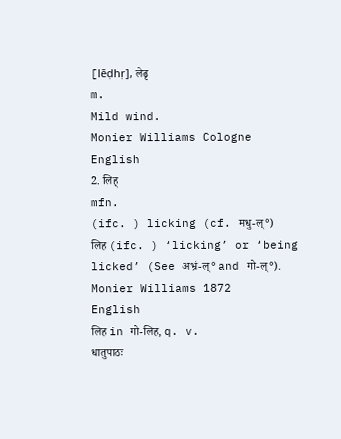[lēḍhṛ], लेढृ
m.
Mild wind.
Monier Williams Cologne
English
2. लिह्
mfn.
(ifc. ) licking (cf. मधु-ल्°)
लिह (ifc. ) ‘licking’ or ‘being licked’ (See अभ्रं-ल्° and गो-ल्°).
Monier Williams 1872
English
लिह in गो-लिह, q. v.
धातुपाठः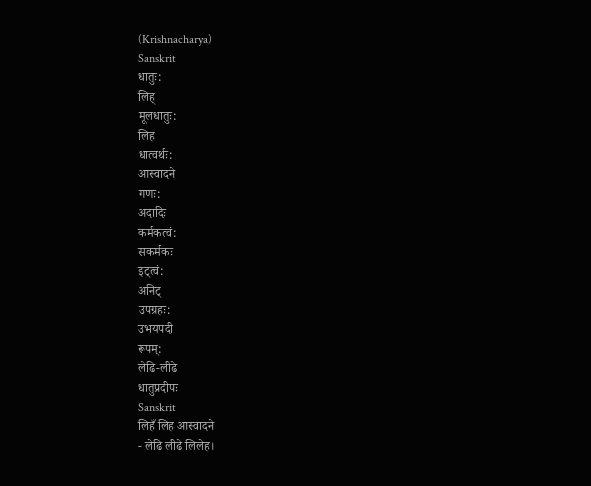(Krishnacharya)
Sanskrit
धातुः:
लिह्
मूलधातुः:
लिह
धात्वर्थः:
आस्वादने
गणः:
अदादिः
कर्मकत्वं:
सकर्मकः
इट्त्वं:
अनिट्
उपग्रहः:
उभयपदी
रूपम्:
लेढि-लीढे
धातुप्रदीपः
Sanskrit
लिहँ लिह आस्वादने
- लेढि लीढे लिलेह।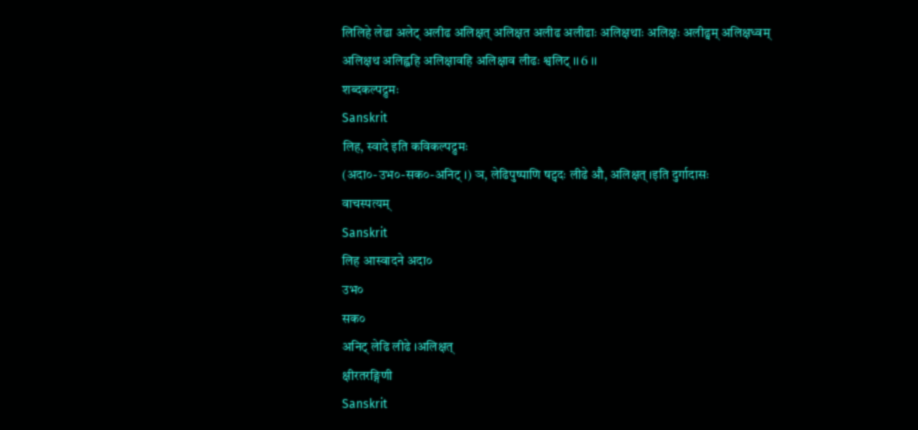लिलिहे लेढा अलेट् अलीढ अलिक्षत् अलिक्षत अलीढ अलीढाः अलिक्षथाः अलिक्षः अलीढ्वम् अलिक्षध्वम् अलिक्षथ अलिह्वहि अलिक्षावहि अलिक्षाव लीढः श्वलिट् ।। 6 ।।
शब्दकल्पद्रुमः
Sanskrit
लिह, स्वादे इति कविकल्पद्रुमः
(अदा०-उभ०-सक०-अनिट् ।) ञ, लेढिपुष्पाणि षट्पदः लीढे औ, अलिक्षत् ।इति दुर्गादासः
वाचस्पत्यम्
Sanskrit
लिह आस्वादने अदा०
उभ०
सक०
अनिट् लेढि लीढे ।अलिक्षत्
क्षीरतरङ्गिणी
Sanskrit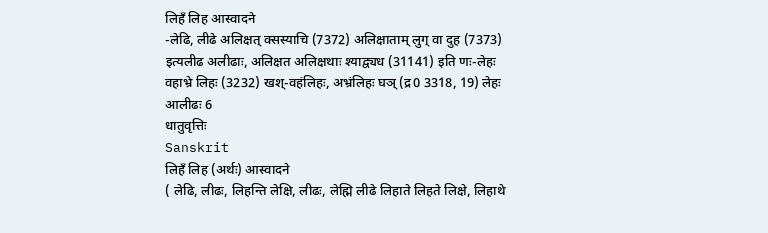लिहँ लिह आस्वादने
-लेढि, लीढे अलिक्षत् क्सस्याचि (7372) अलिक्षाताम् लुग् वा दुह (7373) इत्यलीढ अलीढाः, अलिक्षत अलिक्षथाः श्याद्व्यध (31141) इति णः-लेहः वहाभ्रे लिहः (3232) खश्-वहंलिहः, अभ्रंलिहः घञ् (द्र0 3318, 19) लेहः आलीढः 6
धातुवृत्तिः
Sanskrit
लिहँ लिह (अर्थः) आस्वादने
( लेढि, लीढः, लिहन्ति लेक्षि, लीढः, लेह्मि लीढे लिहाते लिहते लिक्षे, लिहाथे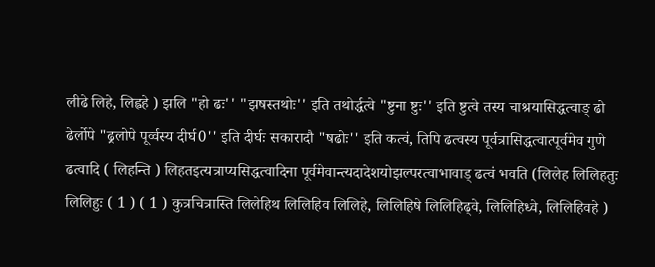लीढे लिहे, लिह्वहे ) झलि "हो ढः'' "झषस्तथोः'' इति तथोर्द्धत्वे "ष्टुना ष्टुः'' इति ष्टुत्वे तस्य चाश्रयासिद्धत्वाङ् ढो ढेर्लोपे "ढ्रलोपे पूर्व्वस्य दीर्घ0'' इति दीर्घः सकारादौ "षढोः'' इति कत्वं, तिपि ढत्वस्य पूर्वत्रासिद्धत्वात्पूर्वमेव गुणे ढत्वादि ( लिहन्ति ) लिहतइत्यत्राप्यसिद्धत्वादिना पूर्वमेवान्त्यदादेशयोझल्परत्वाभावाड् ढत्वं भवति (लिलेह लिलिहतुः लिलिहुः ( 1 ) ( 1 ) कुत्रचित्रास्ति लिलेहिथ लिलिहिव लिलिहे, लिलिहिषे लिलिहिढ्वे, लिलिहिध्वे, लिलिहिवहे )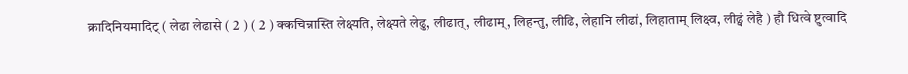क्रादिनियमादिट् ( लेढा लेढासे ( 2 ) ( 2 ) क्कचिन्नास्ति लेक्ष्यति, लेक्ष्यते लेढु, लीढात्, लीढाम्, लिहन्तु, लीढि, लेहानि लीढां, लिहाताम् लिक्ष्व, लीढ्वं लेहै ) हौ धित्वे ष्टुत्वादि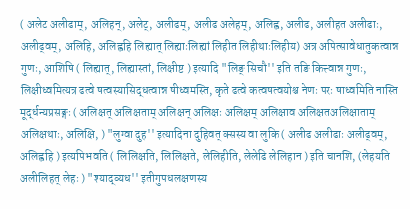( अलेट अलीढाम्, अलिहन्, अलेट्, अलीढम्, अलीढ अलेहम्, अलिह्व, अलीढ, अलीहत अलीढाः, अलीढ्वम्, अलिहि, अलिह्वहि लिह्यात् लिह्याःलिह्यां लिहीत लिहीथाःलिहीय) अत्र अपित्सावेधातुकत्वान्न गुणः, आशिषि ( लिह्यात्, लिह्यास्तां, लिक्षीष्ट ) इत्यादि "लिङ् सिचौ'' इति तङि कित्त्वान्न गुणः, लिक्षीध्वमित्यत्र ढत्वे षत्वस्यासिद्धत्वान्न षीध्वमस्ति, कृते ढत्वे कत्वषत्वयोश्च नेणः परः षाध्वमिति नास्ति मूर्द्धन्यप्रसङ्गः ( अलिक्षत् अलिक्षताम् अलिक्षन् अलिक्षः अलिक्षम् अलिक्षाव अलिक्षतअलिक्षाताम् अलिक्षथाः, अलिक्षि, ) "लुग्वा दुह'' इत्यादिना दुहिवत् क्सस्य वा लुकि ( अलीढ अलीढाः अलीढ्वम्, अलिह्वहि ) इत्यपिभवति ( लिलिक्षति, लिलिक्षते, लेलिहीति, लेलेढि लेलिहान ) इति चानशि, (लेहयति अलीलिहत् लेहः ) "श्याद्व्यध'' इतीगुपधलक्षणस्य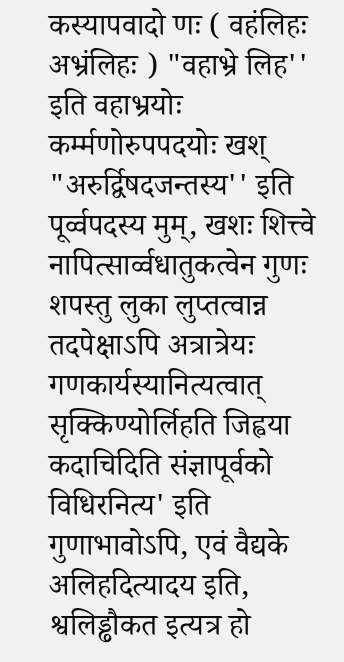कस्यापवादो णः ( वहंलिहः अभ्रंलिहः ) "वहाभ्रे लिह'' इति वहाभ्रयोः कर्म्मणोरुपपदयोः खश् "अरुर्द्विषदजन्तस्य'' इति पूर्व्वपदस्य मुम्, खशः शित्त्वे नापित्सार्व्वधातुकत्वेन गुणः शपस्तु लुका लुप्तत्वान्न तदपेक्षाऽपि अत्रात्रेयः गणकार्यस्यानित्यत्वात् सृक्किण्योर्लिहति जिह्वया कदाचिदिति संज्ञापूर्वको विधिरनित्य' इति गुणाभावोऽपि, एवं वैद्यके अलिहदित्यादय इति, श्वलिड्ढौकत इत्यत्र हो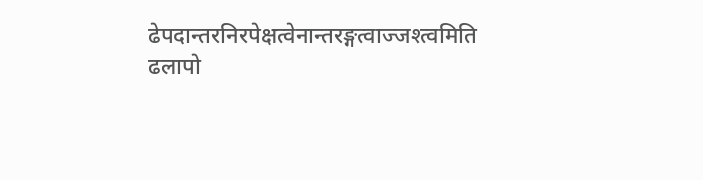ढेपदान्तरनिरपेक्षत्वेनान्तरङ्गत्वाज्जश्त्वमिति ढलापो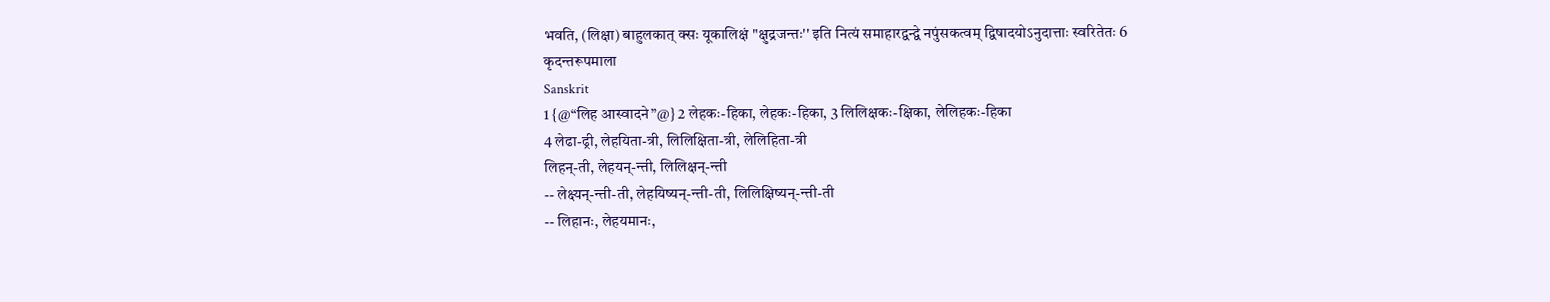भवति, (लिक्षा) बाहुलकात् क्सः यूकालिक्षं "क्षुद्रजन्तः'' इति नित्यं समाहारद्वन्द्वे नपुंसकत्वम् द्विषादयोऽनुदात्ताः स्वरितेतः 6
कृदन्तरूपमाला
Sanskrit
1 {@“लिह आस्वादने”@} 2 लेहकः-हिका, लेहकः-हिका, 3 लिलिक्षकः-क्षिका, लेलिहकः-हिका
4 लेढा-ढ्री, लेहयिता-त्री, लिलिक्षिता-त्री, लेलिहिता-त्री
लिहन्-ती, लेहयन्-न्ती, लिलिक्षन्-न्ती
-- लेक्ष्यन्-न्ती-ती, लेहयिष्यन्-न्ती-ती, लिलिक्षिष्यन्-न्ती-ती
-- लिहानः, लेहयमानः,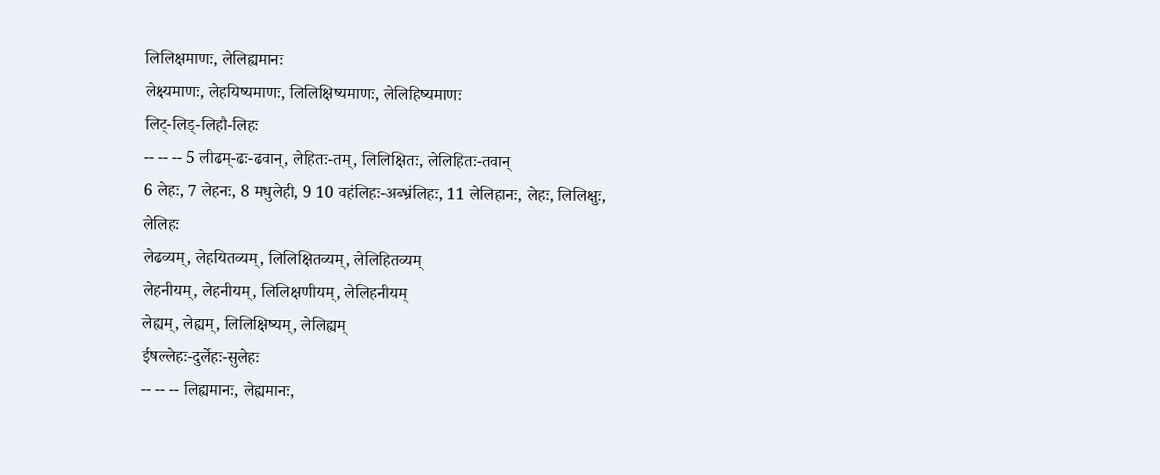लिलिक्षमाणः, लेलिह्यमानः
लेक्ष्यमाणः, लेहयिष्यमाणः, लिलिक्षिष्यमाणः, लेलिहिष्यमाणः
लिट्-लिड्-लिहौ-लिहः
-- -- -- 5 लीढम्-ढः-ढवान्, लेहितः-तम्, लिलिक्षितः, लेलिहितः-तवान्
6 लेहः, 7 लेहनः, 8 मधुलेही, 9 10 वहंलिहः-अब्भ्रंलिहः, 11 लेलिहानः, लेहः, लिलिक्षुः, लेलिहः
लेढव्यम्, लेहयितव्यम्, लिलिक्षितव्यम्, लेलिहितव्यम्
लेहनीयम्, लेहनीयम्, लिलिक्षणीयम्, लेलिहनीयम्
लेह्यम्, लेह्यम्, लिलिक्षिष्यम्, लेलिह्यम्
ईषल्लेहः-दुर्लेहः-सुलेहः
-- -- -- लिह्यमानः, लेह्यमानः,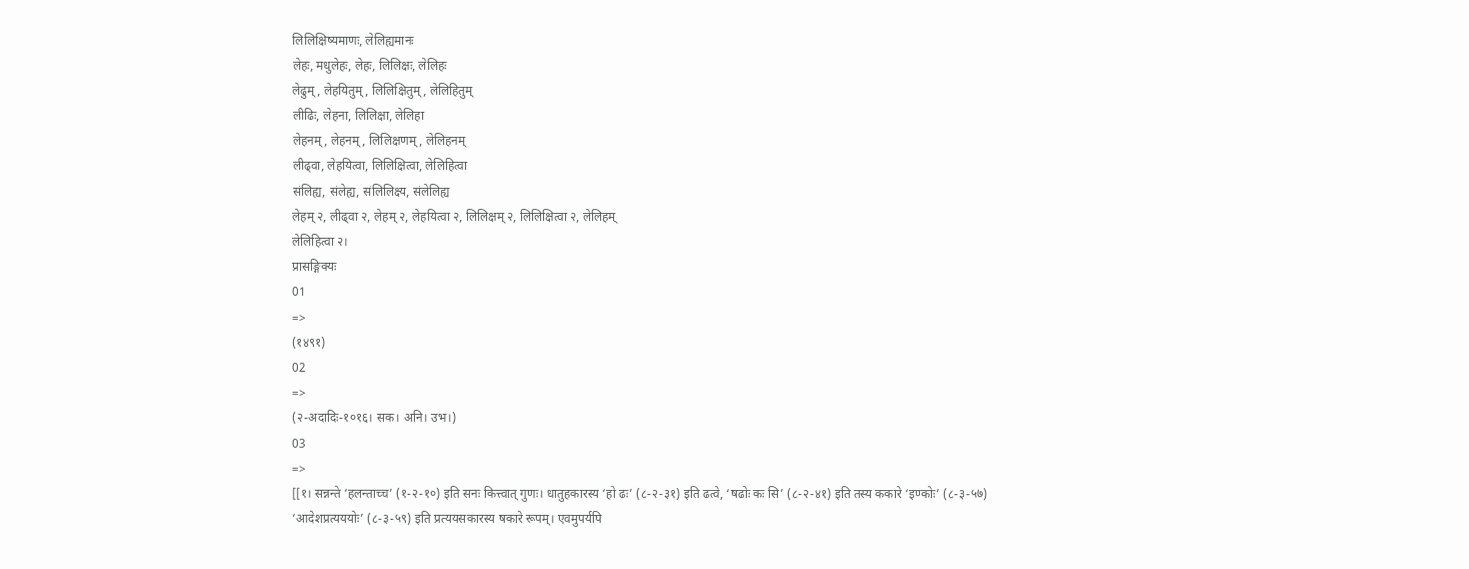लिलिक्षिष्यमाणः, लेलिह्यमानः
लेहः, मधुलेहः, लेहः, लिलिक्षः, लेलिहः
लेढुम्, लेहयितुम्, लिलिक्षितुम्, लेलिहितुम्
लीढिः, लेहना, लिलिक्षा, लेलिहा
लेहनम्, लेहनम्, लिलिक्षणम्, लेलिहनम्
लीढ्वा, लेहयित्वा, लिलिक्षित्वा, लेलिहित्वा
संलिह्य, संलेह्य, संलिलिक्ष्य, संलेलिह्य
लेहम् २, लीढ्वा २, लेहम् २, लेहयित्वा २, लिलिक्षम् २, लिलिक्षित्वा २, लेलिहम्
लेलिहित्वा २।
प्रासङ्गिक्यः
01
=>
(१४९१)
02
=>
(२-अदादिः-१०१६। सक। अनि। उभ।)
03
=>
[[१। सन्नन्ते ‘हलन्ताच्च’ (१-२-१०) इति सनः कित्त्वात् गुणः। धातुहकारस्य ‘हो ढः’ (८-२-३१) इति ढत्वे, ‘षढोः कः सि’ (८-२-४१) इति तस्य ककारे ‘इण्कोः’ (८-३-५७) ‘आदेशप्रत्यययोः’ (८-३-५९) इति प्रत्ययसकारस्य षकारे रूपम्। एवमुपर्यपि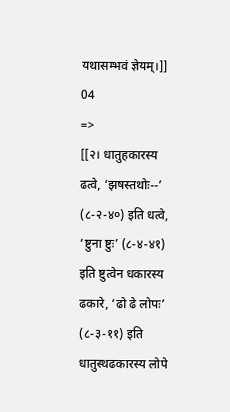यथासम्भवं ज्ञेयम्।]]
04
=>
[[२। धातुहकारस्य ढत्वे, ‘झषस्तथोः--’ (८-२-४०) इति धत्वे, ‘ष्टुना ष्टुः’ (८-४-४१) इति ष्टुत्वेन धकारस्य ढकारे, ‘ढो ढे लोपः’ (८-३-११) इति धातुस्थढकारस्य लोपे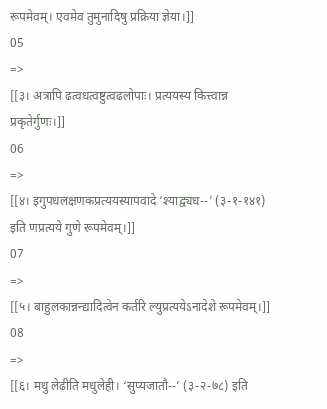रूपमेवम्। एवमेव तुमुनादिषु प्रक्रिया ज्ञेया।]]
05
=>
[[३। अत्रापि ढत्वधत्वष्टुत्वढलोपाः। प्रत्ययस्य कित्त्वान्न प्रकृतेर्गुणः।]]
06
=>
[[४। इगुपधलक्षणकप्रत्ययस्यापवादे ‘श्याद्व्यध--’ (३-१-१४१) इति णप्रत्यये गुणे रूपमेवम्।]]
07
=>
[[५। बाहुलकान्नन्द्यादित्वेन कर्तरि ल्युप्रत्ययेऽनादेशे रूपमेवम्।]]
08
=>
[[६। मधु लेढीति मधुलेही। ‘सुप्यजातौ--’ (३-२-७८) इति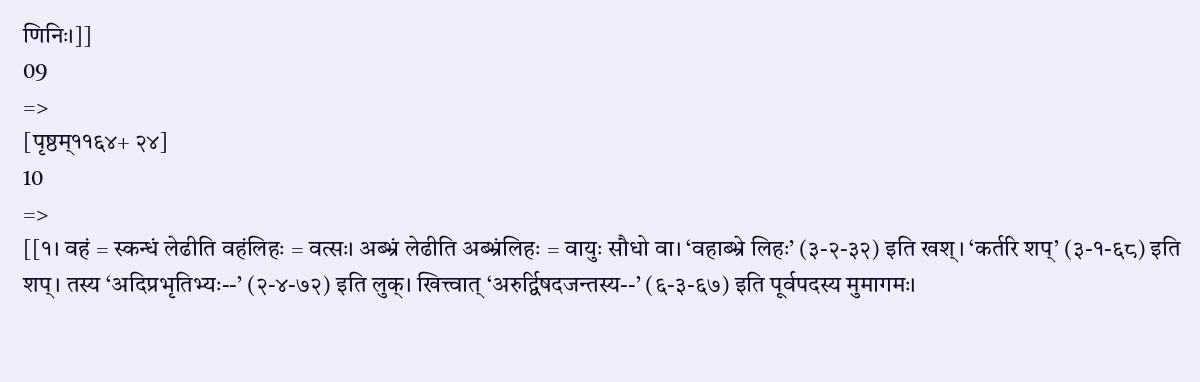णिनिः।]]
09
=>
[पृष्ठम्११६४+ २४]
10
=>
[[१। वहं = स्कन्धं लेढीति वहंलिहः = वत्सः। अब्भ्रं लेढीति अब्भ्रंलिहः = वायुः सौधो वा। ‘वहाब्भ्रे लिहः’ (३-२-३२) इति खश्। ‘कर्तरि शप्’ (३-१-६८) इति शप्। तस्य ‘अदिप्रभृतिभ्यः--’ (२-४-७२) इति लुक्। खित्त्वात् ‘अरुर्द्विषदजन्तस्य--’ (६-३-६७) इति पूर्वपदस्य मुमागमः।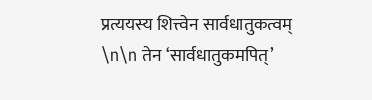प्रत्ययस्य शित्त्वेन सार्वधातुकत्वम्
\n\n तेन ‘सार्वधातुकमपित्’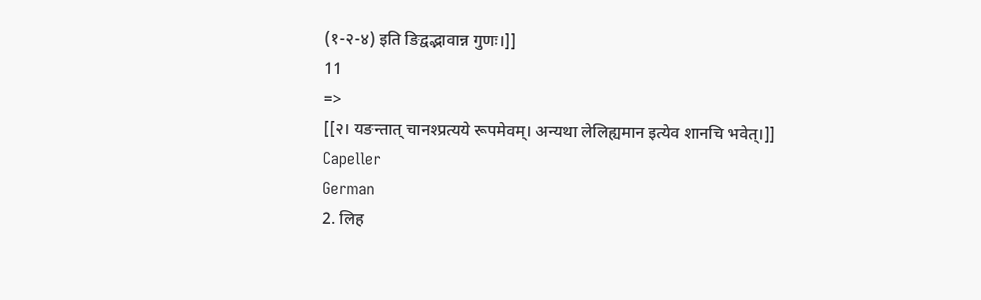(१-२-४) इति ङिद्वद्भावान्न गुणः।]]
11
=>
[[२। यङन्तात् चानश्प्रत्यये रूपमेवम्। अन्यथा लेलिह्यमान इत्येव शानचि भवेत्।]]
Capeller
German
2. लिह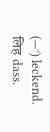(—°) leckend.
लिह dass.